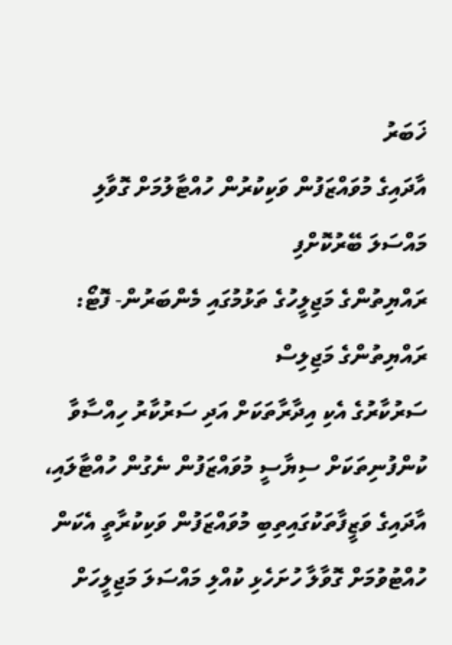ޚަބަރު
އާދައިގެ މުވައްޒަފުން ވަކިކުރުން ހުއްޓާލުމަށް ގޮވާލި މައްސަލަ ބޭރުކޮށްފި
ރައްޔިތުންގެ މަޖިލީހުގެ ތަޅުމުގައި މެންބަރުން- ފޮޓޯ: ރައްޔިތުންގެ މަޖިލިސް
ސަރުކާރުގެ އެކި އިދާރާތަކަށް އަދި ސަރުކާރު ހިއްސާވާ ކުންފުނިތަކަށް ސިޔާސީ މުވައްޒަފުން ނެގުން ހުއްޓާލައި، އާދައިގެ ވަޒީފާތަކުގައިތިބި މުވައްޒަފުން ވަކިކުރާތީ އެކަން ހުއްޓުވުމަށް ގޮވާލާ ހުށަހެޅި ކުއްލި މައްސަލަ މަޖިލީހަށް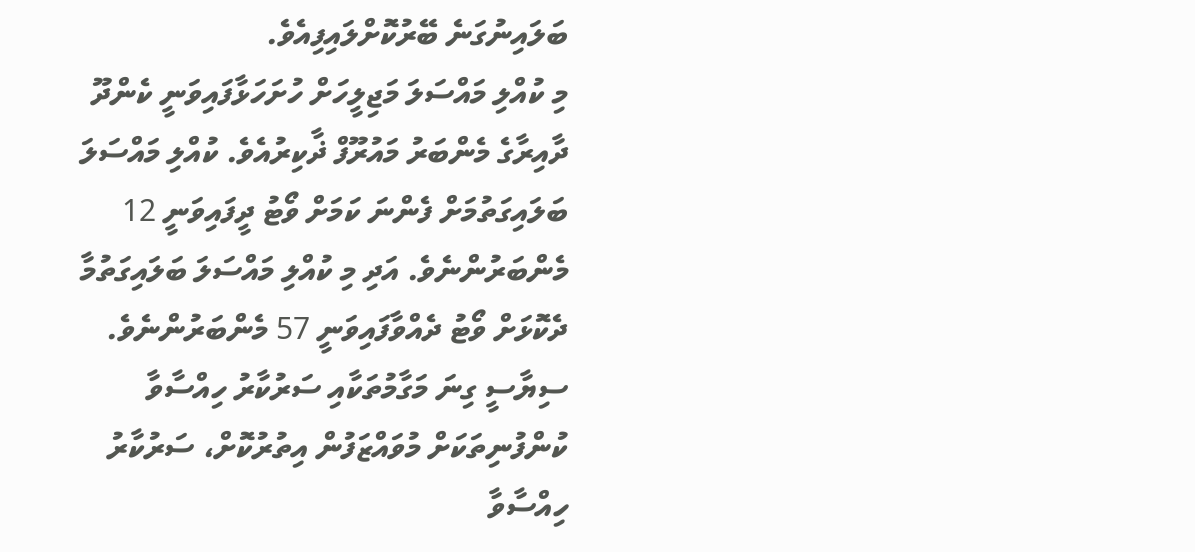ބަލައިނުގަނެ ބޭރުކޮށްލައިފިއެވެ.
މި ކުއްލި މައްސަލަ މަޖިލީހަށް ހުށަހަޅާފައިވަނީ ކެންދޫ ދާއިރާގެ މެންބަރު މައުރޫފް ޛާކިރުއެވެ. ކުއްލި މައްސަލަ ބަލައިގަތުމަށް ފެންނަ ކަމަށް ވޯޓު ދީފައިވަނީ 12 މެންބަރުންނެވެ. އަދި މި ކުއްލި މައްސަލަ ބަލައިގަތުމާ ދެކޮޅަށް ވޯޓު ދެއްވާފައިވަނީ 57 މެންބަރުންނެވެ.
ސިޔާސީ ގިނަ މަގާމުތަކާއި ސަރުކާރު ހިއްސާވާ ކުންފުނިތަކަށް މުވައްޒަފުން އިތުރުކޮށް، ސަރުކާރު ހިއްސާވާ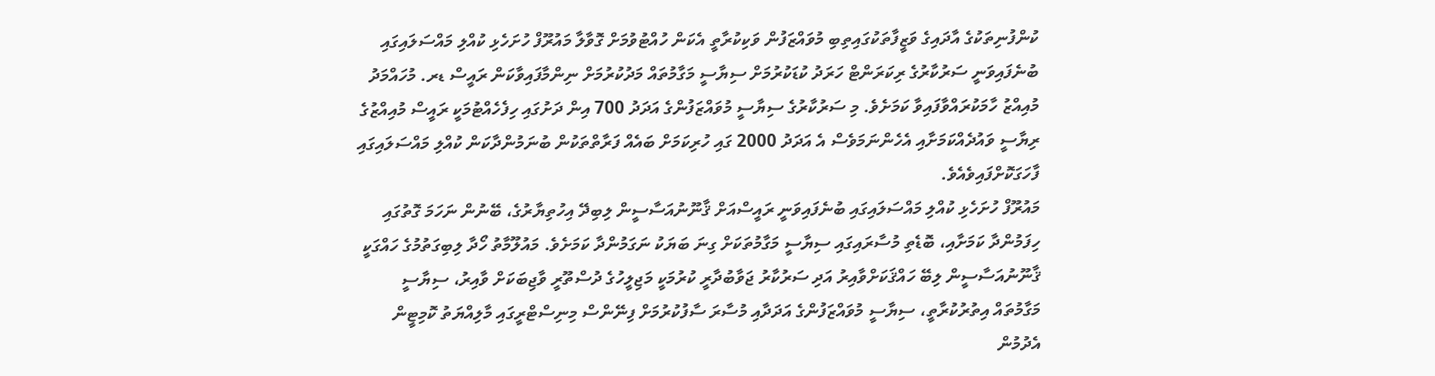ކުންފުނިތަކުގެ އާދައިގެ ވަޒީފާތަކުގައިތިބި މުވައްޒަފުން ވަކިކުރާތީ އެކަން ހުއްޓުވުމަށް ގޮވާލާ މައުރޫފް ހުށަހެޅި ކުއްލި މައްސަލައިގައި ބުނެފައިވަނީ ސަރުކާރުގެ ރިކަރަންޓް ހަރަދު ކުޑަކުރުމަށް ސިޔާސީ މަގާމުތައް މަދުކުރުމަށް ނިންމާފައިވާކަން ރައީސް ޑރ. މުހައްމަދު މުއިއްޒު ހާމަކުރައްވާފައިވާ ކަމަށެވެ. މި ސަރުކާރުގެ ސިޔާސީ މުވައްޒަފުންގެ އަދަދު 700 އިން ދަށުގައި ހިފެހެއްޓުމަކީ ރައީސް މުއިއްޒުގެ ރިޔާސީ ވައުދެއްކަމަށާއި އެހެންނަމަވެސް އެ އަދަދު 2000 ގައި ހުރިކަމަށް ބައެއް ފަރާތްތަކުން ބުނަމުންދާކަން ކުއްލި މައްސަލައިގައި ފާހަގަކޮށްފައިވެއެވެ.
މައުރޫފް ހުށަހެޅި ކުއްލި މައްސަލައިގައި ބުނެފައިވަނީ ރައީސްއަށް ޤާނޫނުއަސާސީން ލިބިދޭ އިހުތިޔާރުގެ، ބޭނުން ނަހަމަ ގޮތުގައި ހިފަމުންދާ ކަމަށާއި، ބޮޑެތި މުސާރައިގައި ސިޔާސީ މަގާމުތަކަށް ގިނަ ބަޔަކު ނަގަމުންދާ ކަމަށެވެ. މައުލޫމާތު ހޯދާ ލިބިގަތުމުގެ ހައްގަކީ ޤާނޫނުއަސާސީން ލިބޭ ހައްޤަކަށްވާއިރު އަދި ސަރުކާރު ޖަވާބުދާރީ ކުރުމަކީ މަޖިލީހުގެ ދުސްތޫރީ ވާޖިބަކަށް ވާއިރު، ސިޔާސީ މަގާމުތައް އިތުރުކުރާތީ، ސިޔާސީ މުވައްޒަފުންގެ އަދަދާއި މުސާރަ ސާފުކުރުމަށް ފިނޭންސް މިނިސްޓްރީގައި މާލިއްޔަތު ކޮމިޓީން އެދުމުން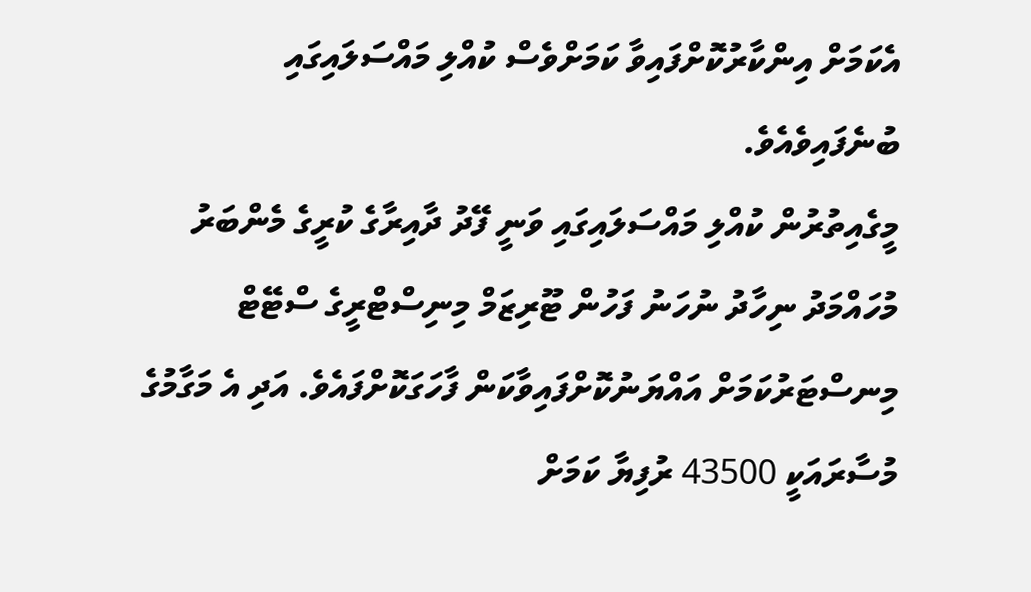އެކަމަށް އިންކާރުކޮށްފައިވާ ކަމަށްވެސް ކުއްލި މައްސަލައިގައި ބުނެފައިވެއެވެ.
މީގެއިތުރުން ކުއްލި މައްސަލައިގައި ވަނީ ފޭދު ދާއިރާގެ ކުރީގެ މެންބަރު މުހައްމަދު ނިހާދު ނުހަނު ފަހުން ޓޫރިޒަމް މިނިސްޓްރީގެ ސްޓޭޓް މިނސްޓަރުކަމަށް އައްޔަނުކޮށްފައިވާކަން ފާހަގަކޮށްފައެވެ. އަދި އެ މަގާމުގެ މުސާރައަކީ 43500 ރުފިޔާ ކަމަށް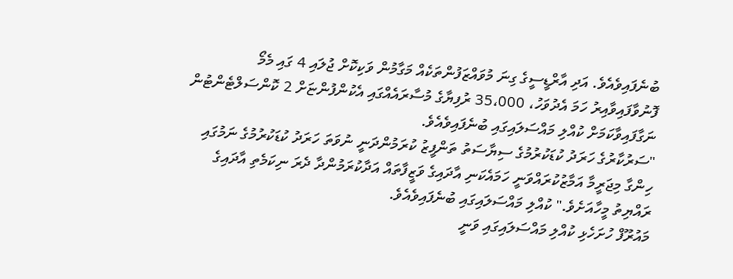ބުނެފައިވެއެވެ. އަދި އާރްޑީސީގެ ގިނަ މުވައްޒަފުންތަކެއް މަގާމުން ވަކިކޮށް ޖުލައި 4 ގައި މެމޯ ފޮނުވާފައިވާއިރު ހަމަ އެދުވަހު، 35،000 ރުފިޔާގެ މުސާރައެއްގައި އެކުންފުންޏަށް 2 ކޮންސަލްޓެންޓުން ނަގާފައިވާކަމަށް ކުއްލި މައްސަލައިގައި ބުނެފައިވެއެވެ.
"ސަރުކާރުގެ ހަރަދު ކުޑަކުރުމުގެ ސިޔާސަތު ތަންފީޒު ކުރަމުންދަނީ ނުވަތަ ހަރަދު ކުޑަކުރުމުގެ ނަމުގައި ހިންގާ މިޖަރީމާ އަމާޒުކުރައްވަނީ ހަމައެކަނި އާދައިގެ ވަޒީފާތައް އަދާކުރަމުންދާ ދެރަ ނިކަމެތި އާދައިގެ ރައްޔިތު މީހާއަށެވެ." ކުއްލި މައްސަލައިގައި ބުނެފައިވެއެވެ.
މައުރޫފް ހުށަހެޅި ކުއްލި މައްސަލައިގައި ވަނީ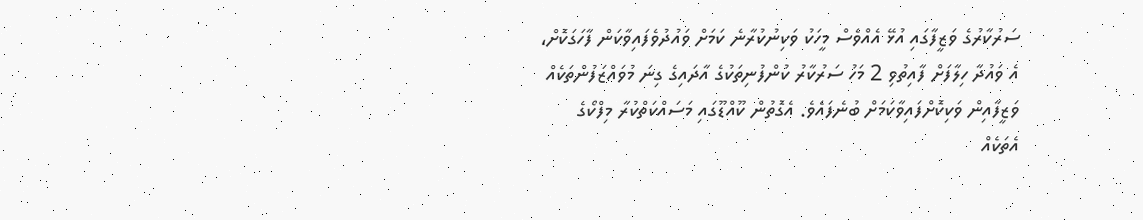ސަރުކާރުގެ ވަޒީފާގައި އުޅޭ އެއްވެސް މީހަކު ވަކިނުކުރާނެ ކަމަށް ވައުދުވެފައިވާކަން ފާހަގަކޮށް، އެ ވައުދާ ހިލާފަށް ފާއިތުވި 2 މަހު ސަރުކާރު ކުންފުނިތަކުގެ އާދައިގެ ގިނަ މުވައްޒަފުންތަކެއް ވަޒީފާއިން ވަކިކޮށްފައިވާކަމަށް ބުނެފައެވެ. އެގޮތުން ކޫއްޑޫގައި މަސައްކަތްކުރާ މިފްކޯގެ އެތަކެއް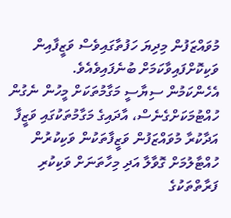މުވައްޒަފުން މިދިޔަ ހަފުތާގައިވެސް ވަޒީފާއިން ވަކިކޮށްފައިވާކަމަށް ބުނެފައިވެއެވެ.
އެހެންކަމުން ސިޔާސީ މަގާމުތަކަށް މީހުން ނެގުން ހުއްޓުމަކަށްގެނެސް، އާދައިގެ މަގާމުތަކުގައި ވަޒީފާ އަދާކުރާ މުވައްޒަފުން ވަޒީފާތަކުން ވަކިކުރުން ހުއްޓާލުމަށް ގޮވާލާ އަދި މިހާތަނަށް ވަކިކުރި ފަރާތްތަކުގެ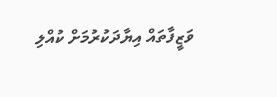ވަޒީފާތައް އިޔާދަކުރުމަށް ކުއްލި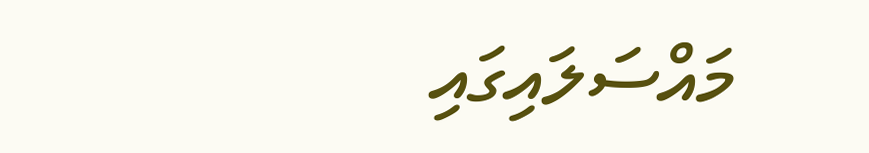މައްސަލައިގައި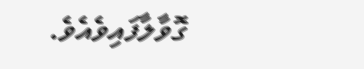ގޮވާލާފައިވެއެވެ.